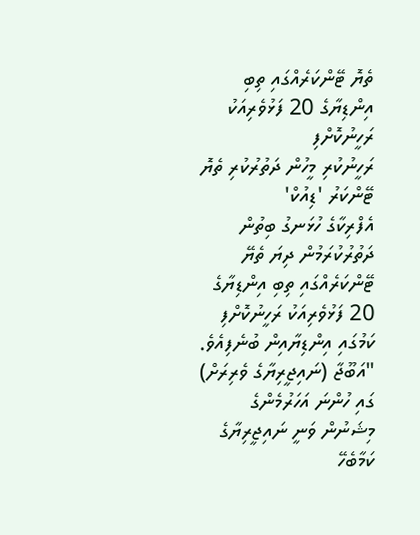ތެޔޮ ޓޭންކަރެއްގައި ތިބި އިންޑިޔާގެ 20 ފަޅުވެރިއަކު ރަހީނުކޮށްފި
ރަހީނުކުރި މީހުން ދަތުރުކުރި ތެޔޮ ޓޭންކަރު 'ޑިއުކް'
އެފްރިކާގެ ހުޅަނގު ބިތުން ދަތުރުކުރަމުން ދިޔަ ތެޔޭ ޓޭންކަރެއްގައި ތިބި އިންޑިޔާގެ 20 ފަޅުވެރިއަކު ރަހީނުކޮށްފި ކަމުގައި އިންޑިޔާއިން ބުނެފިއެވެ.
"އަބޫޖާ (ނައިޖީރިޔާގެ ވެރިރަށް) ގައި ހުންނަ އަހަރުމެންގެ މިޝަނުން ވަނީ ނައިޖީރިޔާގެ ކަމާބެހޭ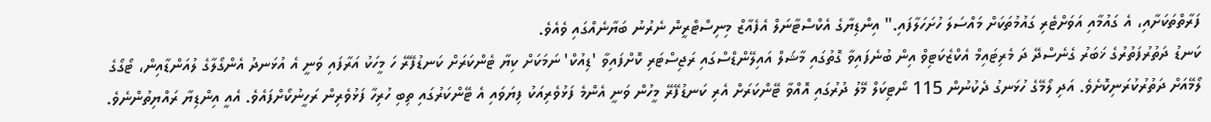ފަރާތްތަކަށާއި، އެ ގައުމާއި އަވަށްޓެރި ގައުމުތަކަށް މައްސަލަ ހުށަހަލާފައި." އިންޑިޔާގެ އެކްސްޓާނަލް އެފެއާޒް މިނިސްޓްރީން ނެރުނު ބަޔާނެއްގައި ވެއެވެ.
ކަނޑު ދަތުރުފަތުރުގެ ޚަބަރު ގެނެސްދޭ ދަ މެރިޓައިމް އެކްޒެކަޓިވް އިން ބުނެފައިވާ ގޮތުގައި މާޝަލް އައިލޭންޑްސްގައި ރަޖިސްޓަރި ކޮށްފައިވާ 'ޑިއުކް' ނަމަކަށް ކިޔާ ޓެންކަރަށް ކަނޑުފޭރޭ ހަ މީހަކު އަރާފައި ވަނީ އެ އުޅަނދު އެންގޯލާގެ ލުއަންޑާއިން، ޓޯގޯގެ ލޯމޭއަށް ދަތުރުކުރަނިކޮށެވެ. އަދި ލޯމޭގެ ހުޅަނގު ދެކުނުން 115 ނޯޓިކަލް މޭލު ދުރުގައި އޮއްވާ ޓޭންކަރަށް އެރި ކަނޑުފޭރޭ މީހުން ވަނީ އެންމެ ފަޅުވެރިއަކު ފިޔަވައި އެ ޓޭންކަރުގައި ތިބި ހުރިހާ ފަޅުވެރިން ރަހީނުކޯށްފައެވެ. އެއީ އިންޑިޔާ ރައްޔިތުންނެވެ.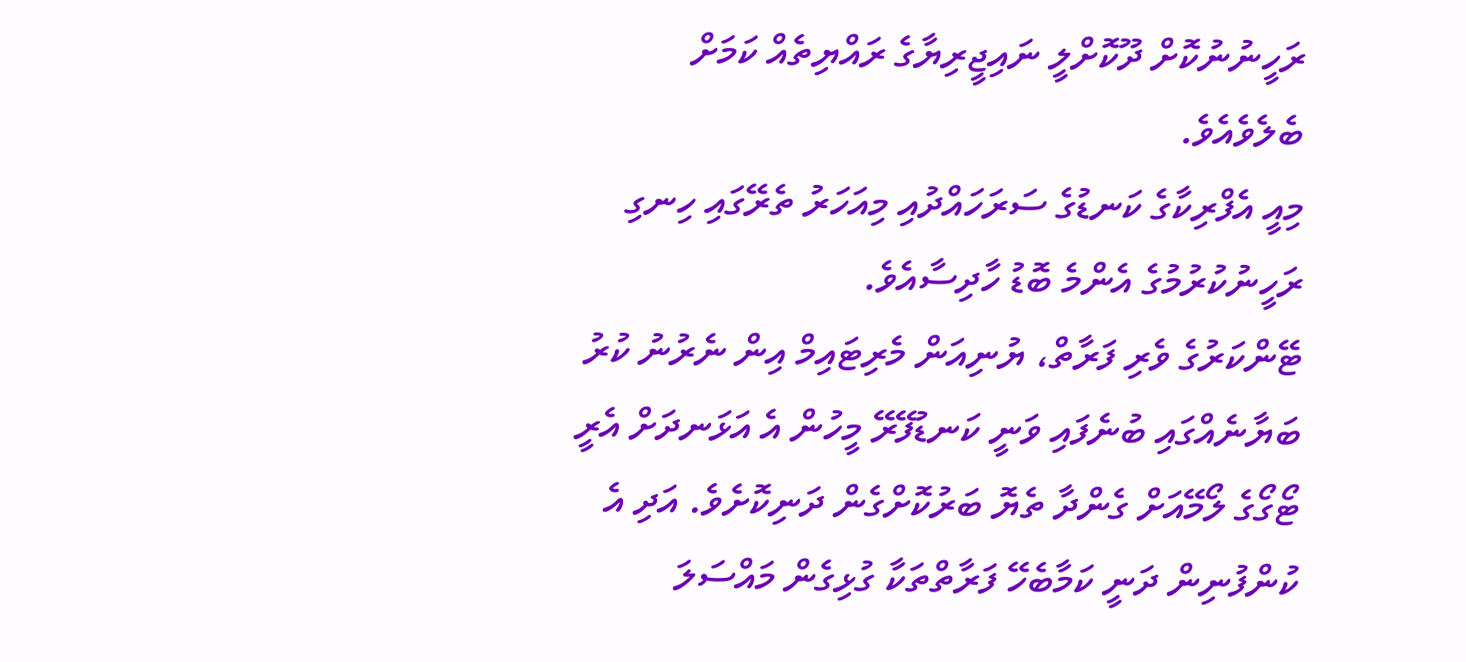ރަހީނުނުކޮށް ދޫކޮށްލީ ނައިޖީރިޔާގެ ރައްޔިތެއް ކަމަށް ބެލެވެއެވެ.
މިއީ އެފްރިކާގެ ކަނޑުގެ ސަރަހައްދުއި މިއަހަރު ތެރޭގައި ހިނގި ރަހީނުކުރުމުގެ އެންމެ ބޮޑު ހާދިސާއެވެ.
ޓޭންކަރުގެ ވެރި ފަރާތް، ޔުނިއަން މެރިޓައިމް އިން ނެރުނު ކުރު ބަޔާނެއްގައި ބުނެފައި ވަނީ ކަނޑުފޭރޭ މީހުން އެ އަޅަނދަށް އެރީ ޓޯގޯގެ ލޯމޭއަށް ގެންދާ ތެޔޮ ބަރުކޮށްގެން ދަނިކޮށެވެ. އަދި އެ ކުންފުނިން ދަނީ ކަމާބެހޭ ފަރާތްތަކާ ގުޅިގެން މައްސަލަ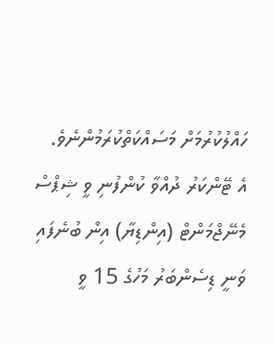ހައްލުކުރުމަށް މަސައްކަތްކުރަމުންނެވެ.
އެ ޓޭންކަރު ދުއްވާ ކުންފުނި ވީ ޝިޕްސް މެނޭޖްމަންޓް (އިންޑިޔާ) އިން ބުނެފައި ވަނީ ޑިސެންބަރު މަހުގެ 15 ވީ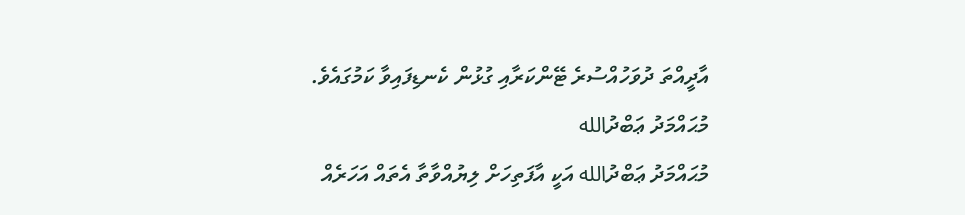އާދީއްތަ ދުވަހުއްސުރެ ޓޭންކަރާއި ގުޅުން ކެނޑިފައިވާ ކަމުގައެވެ.
މުޙައްމަދު ޢަބްދުالله
މުޙައްމަދު ޢަބްދުالله އަކީ އާފަތިހަށް ލިޔުއްވާތާ އެތައް އަހަރެއް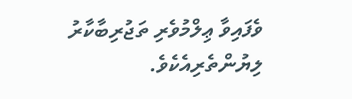ވެފައިވާ ޢިލްމުވެރި ތަޖުރިބާކާރު ލިޔުންތެރިއެކެވެ.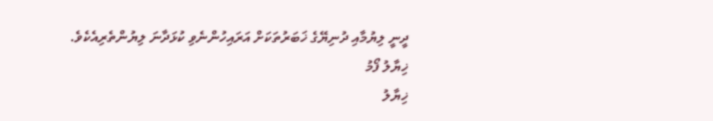ދީނީ ލިޔުމާއި ދުނިޔޭގެ ޚަބަރުތަކަށް އަރައިހުންނެވި ކުޅަދާނަ ލިޔުންތެރިއެކެވެ.
ޚިޔާލު ފޯމު
ޚިޔާލު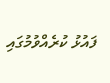ފައުޅު ކުރެއްވުމުގައި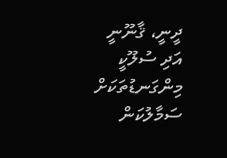ދީނީ، ޤާނޫނީ އަދި ސުލޫކީ މިންގަނޑުތަކަށް ސަމާލުކަން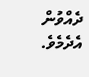ދެއްވުން އެދެމެވެ.